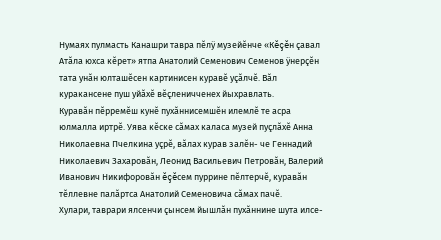Нумаях пулмасть Канашри тавра пĕлÿ музейĕнче «Кĕçĕн çавал Атăла юхса кĕрет» ятпа Анатолий Семенович Семенов ÿнерçĕн тата унăн юлташĕсен картинисен куравĕ уçăлчĕ. Вăл куракансене пуш уйăхĕ вĕçленичченех йыхравлать.
Куравăн пĕрремĕш кунĕ пухăннисемшĕн илемлĕ те асра юлмалла иртрĕ. Уява кĕске сăмах каласа музей пуçлăхĕ Анна Николаевна Пчелкина уçрĕ, вăлах курав залĕн- че Геннадий Николаевич Захаровăн, Леонид Васильевич Петровăн, Валерий Иванович Никифоровăн ĕçĕсем пуррине пĕлтерчĕ, куравăн тĕллевне палăртса Анатолий Семеновича сăмах пачĕ.
Хулари, таврари ялсенчи çынсем йышлăн пухăннине шута илсе-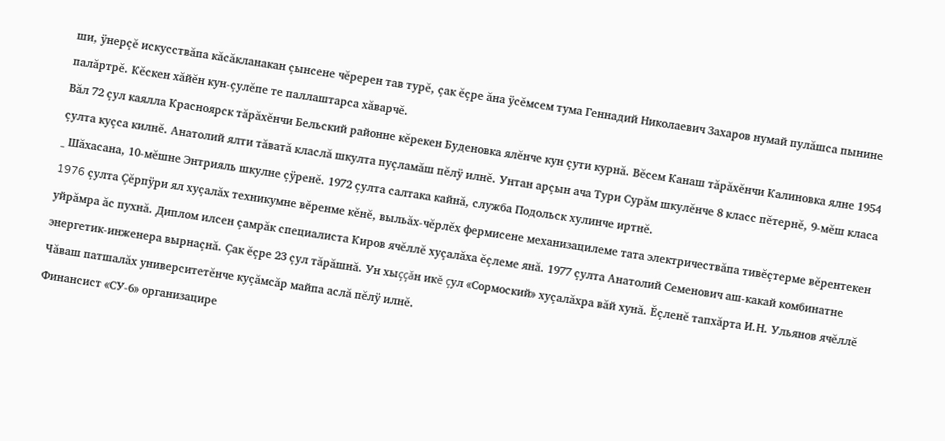ши, ÿнерçĕ искусствăпа кăсăкланакан çынсене чĕререн тав турĕ, çак ĕçре ăна ÿсĕмсем тума Геннадий Николаевич Захаров нумай пулăшса пынине палăртрĕ. Кĕскен хăйĕн кун-çулĕпе те паллаштарса хăварчĕ.
Вăл 72 çул каялла Красноярск тăрăхĕнчи Бельский районне кĕрекен Буденовка ялĕнче кун çути курнă. Вĕсем Канаш тăрăхĕнчи Калиновка ялне 1954 çулта куçса килнĕ. Анатолий ялти тăватă класлă шкулта пуçламăш пĕлÿ илнĕ. Унтан арçын ача Тури Сурăм шкулĕнче 8 класс пĕтернĕ, 9-мĕш класа _ Шăхасана, 10-мĕшне Энтрияль шкулне çÿренĕ. 1972 çулта салтака кайнă, служба Подольск хулинче иртнĕ.
1976 çулта Çĕрпÿри ял хуçалăх техникумне вĕренме кĕнĕ, выльăх-чĕрлĕх фермисене механизацилеме тата электричествăпа тивĕçтерме вĕрентекен уйрăмра ăс пухнă. Диплом илсен çамрăк специалиста Киров ячĕллĕ хуçалăха ĕçлеме янă. 1977 çулта Анатолий Семенович аш-какай комбинатне энергетик-инженера вырнаçнă. Çак ĕçре 23 çул тăрăшнă. Ун хыççăн икĕ çул «Сормоский» хуçалăхра вăй хунă. Ĕçленĕ тапхăрта И.Н. Ульянов ячĕллĕ Чăваш патшалăх университетĕнче куçăмсăр майпа аслă пĕлÿ илнĕ.
Финансист «СУ-6» организацире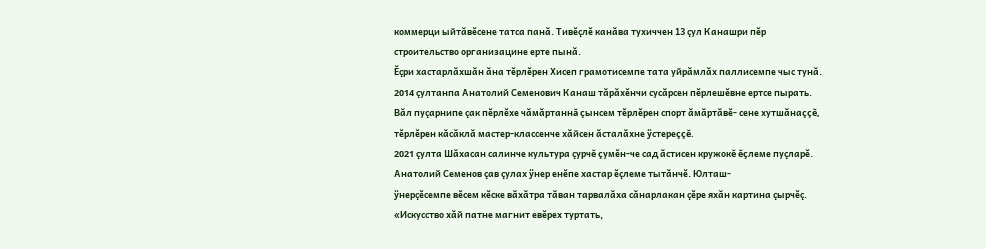коммерци ыйтăвĕсене татса панă. Тивĕçлĕ канăва тухиччен 13 çул Канашри пĕр строительство организацине ерте пынă.
Ĕçри хастарлăхшăн ăна тĕрлĕрен Хисеп грамотисемпе тата уйрăмлăх паллисемпе чыс тунă.
2014 çултанпа Анатолий Семенович Канаш тăрăхĕнчи сусăрсен пĕрлешĕвне ертсе пырать. Вăл пуçарнипе çак пĕрлĕхе чăмăртаннă çынсем тĕрлĕрен спорт ăмăртăвĕ- сене хутшăнаççĕ, тĕрлĕрен кăсăклă мастер-классенче хăйсен ăсталăхне ÿстереççĕ.
2021 çулта Шăхасан салинче культура çурчĕ çумĕн-че сад ăстисен кружокĕ ĕçлеме пуçларĕ.
Анатолий Семенов çав çулах ÿнер енĕпе хастар ĕçлеме тытăнчĕ. Юлташ-
ÿнерçĕсемпе вĕсем кĕске вăхăтра тăван тарвалăха сăнарлакан çĕре яхăн картина çырчĕç. «Искусство хăй патне магнит евĕрех туртать,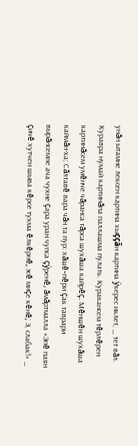унăн ытамне лексен картина хыççăн картина ÿкерес иклет, _ тет вăл.
Куравра нумай картинăпа паллашма пулать. Куракансем тĕрлĕрен картинăсем умĕнче чăранса тăрса шухăша кайрĕç. Мĕншĕн шухăша каймăн-ха; Сăлтавĕ вара чăн та пур: хăшĕ-пĕри çак таврари вырăнсемпе ача чухне çара уран чупса çÿренĕ, ăмăртмалла «Эпĕ паян çичĕ хутчен шыва кĕрсе тухма ĕлкĕрнĕ, эсĕ миçе кĕнĕ; Э, слабак!» _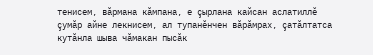тенисем, вăрмана кăмпана, е çырлана кайсан аслатиллĕ çумăр айне лекнисем, ал тупанĕнчен вăрăмрах, çатăлтатса кутăнла шыва чăмакан пысăк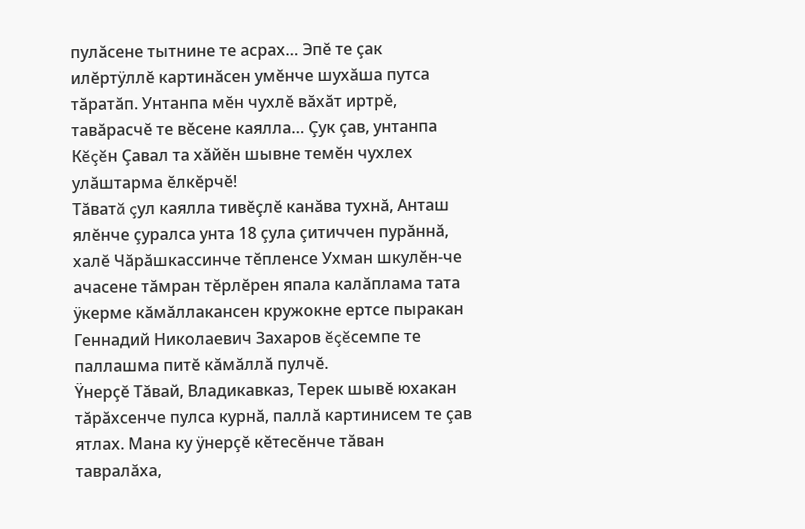пулăсене тытнине те асрах… Эпĕ те çак илĕртÿллĕ картинăсен умĕнче шухăша путса тăратăп. Унтанпа мĕн чухлĕ вăхăт иртрĕ, тавăрасчĕ те вĕсене каялла… Çук çав, унтанпа Кĕçĕн Çавал та хăйĕн шывне темĕн чухлех улăштарма ĕлкĕрчĕ!
Тăватă çул каялла тивĕçлĕ канăва тухнă, Анташ ялĕнче çуралса унта 18 çула çитиччен пурăннă, халĕ Чăрăшкассинче тĕпленсе Ухман шкулĕн-че ачасене тăмран тĕрлĕрен япала калăплама тата ÿкерме кăмăллакансен кружокне ертсе пыракан Геннадий Николаевич Захаров ĕçĕсемпе те паллашма питĕ кăмăллă пулчĕ.
Ÿнерçĕ Тăвай, Владикавказ, Терек шывĕ юхакан тăрăхсенче пулса курнă, паллă картинисем те çав ятлах. Мана ку ÿнерçĕ кĕтесĕнче тăван тавралăха,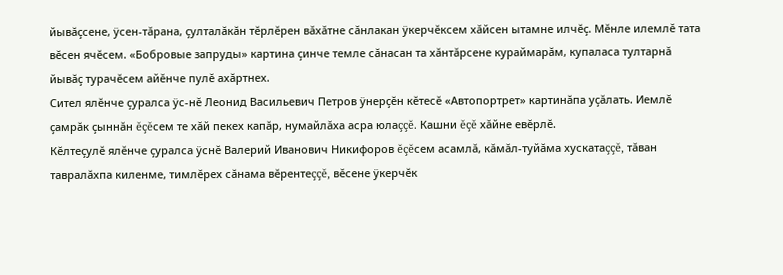йывăçсене, ÿсен-тăрана, çулталăкăн тĕрлĕрен вăхăтне сăнлакан ÿкерчĕксем хăйсен ытамне илчĕç. Мĕнле илемлĕ тата вĕсен ячĕсем. «Бобровые запруды» картина çинче темле сăнасан та хăнтăрсене кураймарăм, купаласа тултарнă йывăç турачĕсем айĕнче пулĕ ахăртнех.
Сител ялĕнче çуралса ÿс-нĕ Леонид Васильевич Петров ÿнерçĕн кĕтесĕ «Автопортрет» картинăпа уçăлать. Иемлĕ çамрăк çыннăн ĕçĕсем те хăй пекех капăр, нумайлăха асра юлаççĕ. Кашни ĕçĕ хăйне евĕрлĕ.
Кĕлтеçулĕ ялĕнче çуралса ÿснĕ Валерий Иванович Никифоров ĕçĕсем асамлă, кăмăл-туйăма хускатаççĕ, тăван тавралăхпа киленме, тимлĕрех сăнама вĕрентеççĕ, вĕсене ÿкерчĕк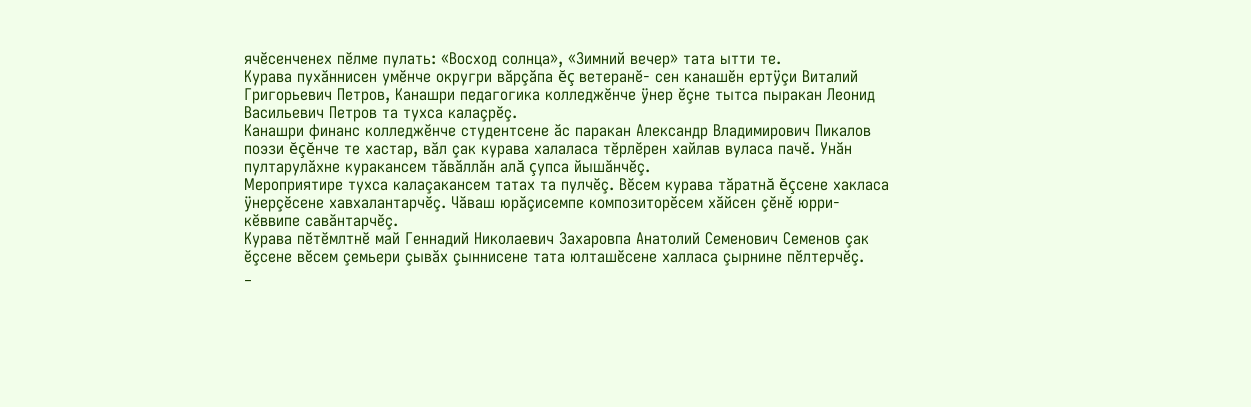ячĕсенченех пĕлме пулать: «Восход солнца», «Зимний вечер» тата ытти те.
Курава пухăннисен умĕнче округри вăрçăпа ĕç ветеранĕ- сен канашĕн ертÿçи Виталий Григорьевич Петров, Канашри педагогика колледжĕнче ÿнер ĕçне тытса пыракан Леонид Васильевич Петров та тухса калаçрĕç.
Канашри финанс колледжĕнче студентсене ăс паракан Александр Владимирович Пикалов поэзи ĕçĕнче те хастар, вăл çак курава халаласа тĕрлĕрен хайлав вуласа пачĕ. Унăн пултарулăхне куракансем тăвăллăн алă çупса йышăнчĕç.
Мероприятире тухса калаçакансем татах та пулчĕç. Вĕсем курава тăратнă ĕçсене хакласа ÿнерçĕсене хавхалантарчĕç. Чăваш юрăçисемпе композиторĕсем хăйсен çĕнĕ юрри-кĕввипе савăнтарчĕç.
Курава пĕтĕмлтнĕ май Геннадий Николаевич Захаровпа Анатолий Семенович Семенов çак ĕçсене вĕсем çемьери çывăх çыннисене тата юлташĕсене халласа çырнине пĕлтерчĕç.
_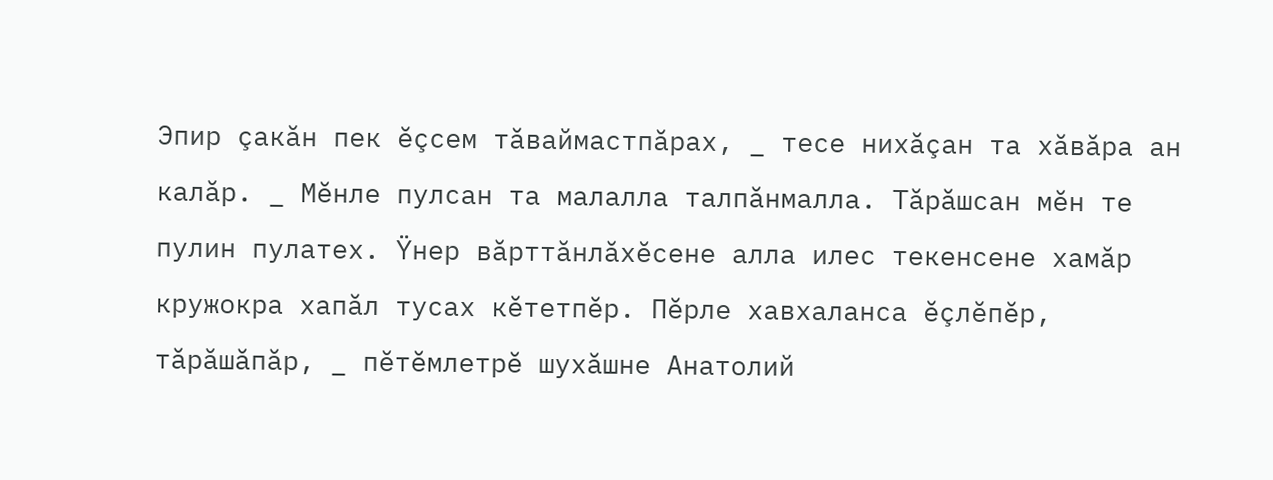Эпир çакăн пек ĕçсем тăваймастпăрах, _ тесе нихăçан та хăвăра ан калăр. _ Мĕнле пулсан та малалла талпăнмалла. Тăрăшсан мĕн те пулин пулатех. Ÿнер вăрттăнлăхĕсене алла илес текенсене хамăр кружокра хапăл тусах кĕтетпĕр. Пĕрле хавхаланса ĕçлĕпĕр, тăрăшăпăр, _ пĕтĕмлетрĕ шухăшне Анатолий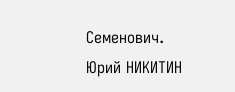Семенович.
Юрий НИКИТИН